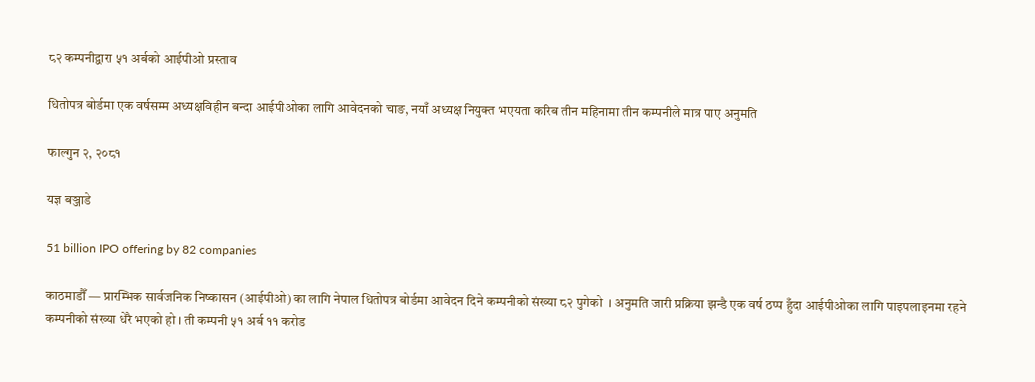८२ कम्पनीद्वारा ५१ अर्बको आईपीओ प्रस्ताव

धितोपत्र बोर्डमा एक वर्षसम्म अध्यक्षविहीन बन्दा आईपीओका लागि आवेदनको चाङ, नयाँ अध्यक्ष नियुक्त भएयता करिब तीन महिनामा तीन कम्पनीले मात्र पाए अनुमति

फाल्गुन २, २०८१

यज्ञ बञ्जाडे

51 billion IPO offering by 82 companies

काठमाडौँ — प्रारम्भिक सार्वजनिक निष्कासन (आईपीओ) का लागि नेपाल धितोपत्र बोर्डमा आवेदन दिने कम्पनीको संख्या ८२ पुगेको  । अनुमति जारी प्रक्रिया झन्डै एक वर्ष ठप्प हुँदा आईपीओका लागि पाइपलाइनमा रहने कम्पनीको संख्या धेरै भएको हो । ती कम्पनी ५१ अर्ब ११ करोड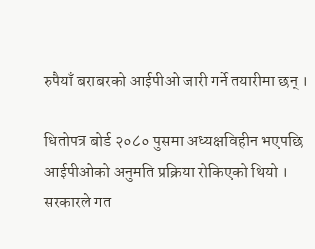रुपैयाँ बराबरको आईपीओ जारी गर्ने तयारीमा छन् ।

धितोपत्र बोर्ड २०८० पुसमा अध्यक्षविहीन भएपछि आईपीओको अनुमति प्रक्रिया रोकिएको थियो । सरकारले गत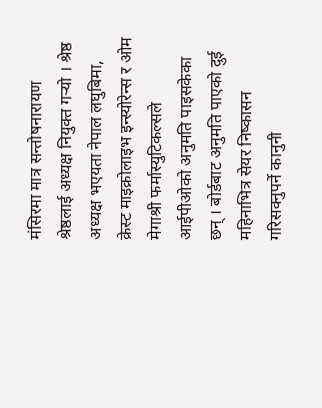मंसिरमा मात्र सन्तोषनारायण श्रेष्ठलाई अध्यक्ष नियुक्त गर्‍यो । श्रेष्ठ अध्यक्ष भएयता नेपाल लघुबिमा, क्रेस्ट माइक्रोलाइभ इन्स्योरेन्स र ओम मेगाश्री फर्मास्युटिकल्सले आईपीओको अनुमति पाइसकेका छन् । बोर्डबाट अनुमति पाएको दुई महिनाभित्र सेयर निष्कासन गरिसक्नुपर्ने कानुनी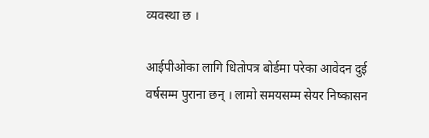व्यवस्था छ ।

आईपीओका लागि धितोपत्र बोर्डमा परेका आवेदन दुई वर्षसम्म पुराना छन् । लामो समयसम्म सेयर निष्कासन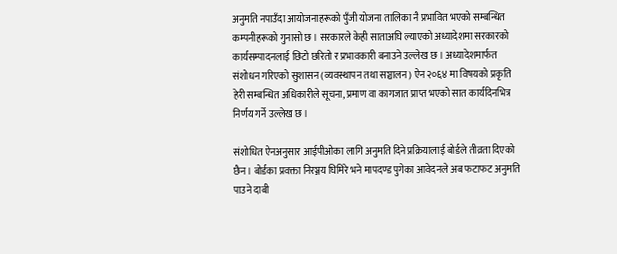अनुमति नपाउँदा आयोजनाहरूको पुँजी योजना तालिका नै प्रभावित भएको सम्बन्धित कम्पनीहरूको गुनासो छ । सरकारले केही साताअघि ल्याएको अध्यादेशमा सरकारको कार्यसम्पादनलाई छिटो छरितो र प्रभावकारी बनाउने उल्लेख छ । अध्यादेशमार्फत संशोधन गरिएको सुशासन (व्यवस्थापन तथा सञ्चालन) ऐन २०६४ मा विषयको प्रकृति हेरी सम्बन्धित अधिकारीले सूचना, प्रमाण वा कागजात प्राप्त भएको सात कार्यदिनभित्र निर्णय गर्ने उल्लेख छ ।

संशोधित ऐनअनुसार आईपीओका लागि अनुमति दिने प्रक्रियालाई बोर्डले तीव्रता दिएको छैन । बोर्डका प्रवक्ता निरञ्जय घिमिरे भने मापदण्ड पुगेका आवेदनले अब फटाफट अनुमति पाउने दाबी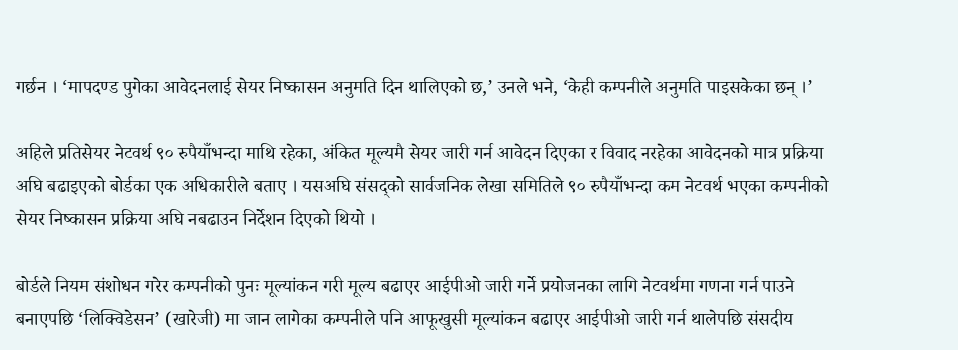गर्छन । ‘मापदण्ड पुगेका आवेदनलाई सेयर निष्कासन अनुमति दिन थालिएको छ,’ उनले भने, ‘केही कम्पनीले अनुमति पाइसकेका छन् ।’

अहिले प्रतिसेयर नेटवर्थ ९० रुपैयाँभन्दा माथि रहेका, अंकित मूल्यमै सेयर जारी गर्न आवेदन दिएका र विवाद नरहेका आवेदनको मात्र प्रक्रिया अघि बढाइएको बोर्डका एक अधिकारीले बताए । यसअघि संसद्को सार्वजनिक लेखा समितिले ९० रुपैयाँभन्दा कम नेटवर्थ भएका कम्पनीको सेयर निष्कासन प्रक्रिया अघि नबढाउन निर्देशन दिएको थियो ।

बोर्डले नियम संशोधन गरेर कम्पनीको पुनः मूल्यांकन गरी मूल्य बढाएर आईपीओ जारी गर्ने प्रयोजनका लागि नेटवर्थमा गणना गर्न पाउने बनाएपछि ‘लिक्विडेसन’ (खारेजी) मा जान लागेका कम्पनीले पनि आफूखुसी मूल्यांकन बढाएर आईपीओ जारी गर्न थालेपछि संसदीय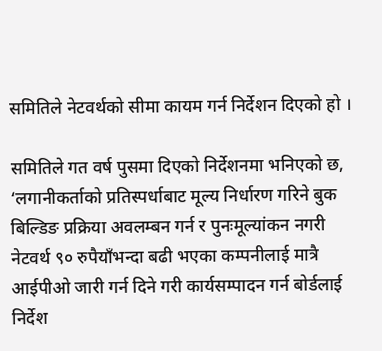समितिले नेटवर्थको सीमा कायम गर्न निर्देशन दिएको हो ।

समितिले गत वर्ष पुसमा दिएको निर्देशनमा भनिएको छ, ‘लगानीकर्ताको प्रतिस्पर्धाबाट मूल्य निर्धारण गरिने बुक बिल्डिङ प्रक्रिया अवलम्बन गर्न र पुनःमूल्यांकन नगरी नेटवर्थ ९० रुपैयाँभन्दा बढी भएका कम्पनीलाई मात्रै आईपीओ जारी गर्न दिने गरी कार्यसम्पादन गर्न बोर्डलाई निर्देश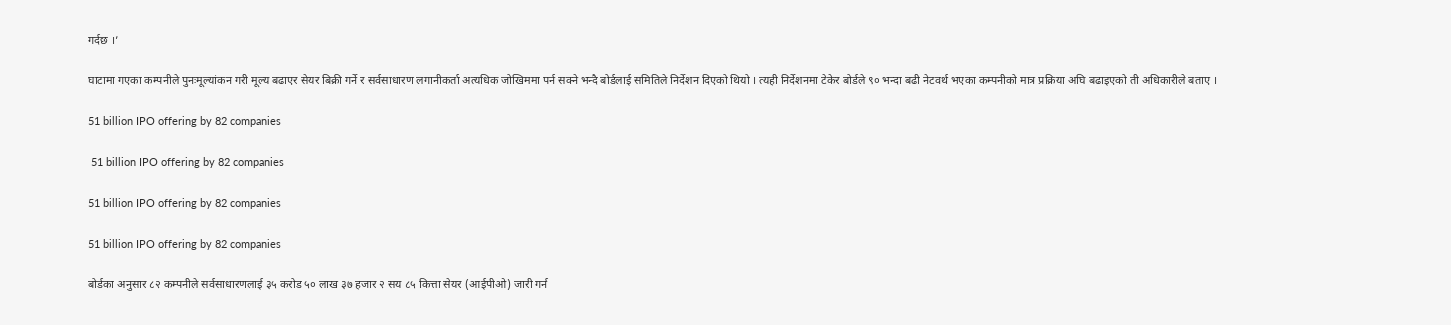गर्दछ ।’

घाटामा गएका कम्पनीले पुनःमूल्यांकन गरी मूल्य बढाएर सेयर बिक्री गर्ने र सर्वसाधारण लगानीकर्ता अत्यधिक जोखिममा पर्न सक्ने भन्दै बोर्डलाई समितिले निर्देशन दिएको थियो । त्यही निर्देशनमा टेकेर बोर्डले ९० भन्दा बढी नेटवर्थ भएका कम्पनीको मात्र प्रक्रिया अघि बढाइएको ती अधिकारीले बताए ।

51 billion IPO offering by 82 companies

 51 billion IPO offering by 82 companies

51 billion IPO offering by 82 companies

51 billion IPO offering by 82 companies

बोर्डका अनुसार ८२ कम्पनीले सर्वसाधारणलाई ३५ करोड ५० लाख ३७ हजार २ सय ८५ कित्ता सेयर (आईपीओ) जारी गर्न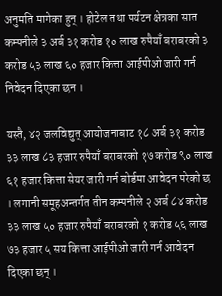अनुमति मागेका हुन् । होटेल तथा पर्यटन क्षेत्रका सात कम्पनीले ३ अर्ब ३१ करोड १० लाख रुपैयाँ बराबरको ३ करोड ५३ लाख ६० हजार कित्ता आईपीओ जारी गर्न निवेदन दिएका छन ।

यस्तै, ४२ जलविद्युत् आयोजनाबाट १८ अर्ब ३१ करोड ३३ लाख ८३ हजार रुपैयाँ बराबरको १७ करोड ९० लाख ६१ हजार कित्ता सेयर जारी गर्न बोर्डमा आवेदन परेको छ । लगानी समूहअन्तर्गत तीन कम्पनीले २ अर्ब ८४ करोड ३३ लाख ५० हजार रुपैयाँ बराबरको १ करोड ५६ लाख ७३ हजार ५ सय कित्ता आईपीओ जारी गर्न आवेदन दिएका छन् ।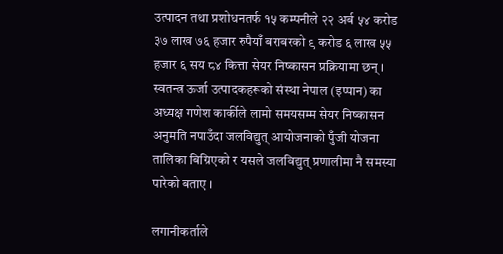उत्पादन तथा प्रशोधनतर्फ १५ कम्पनीले २२ अर्ब ५४ करोड ३७ लाख ७६ हजार रुपैयाँ बराबरको ९ करोड ६ लाख ५५ हजार ६ सय ८४ कित्ता सेयर निष्कासन प्रक्रियामा छन् । स्वतन्त्र ऊर्जा उत्पादकहरूको संस्था नेपाल (इप्पान) का अध्यक्ष गणेश कार्कीले लामो समयसम्म सेयर निष्कासन अनुमति नपाउँदा जलविद्युत् आयोजनाको पुँजी योजना तालिका बिग्रिएको र यसले जलविद्युत् प्रणालीमा नै समस्या पारेको बताए ।

लगानीकर्ताले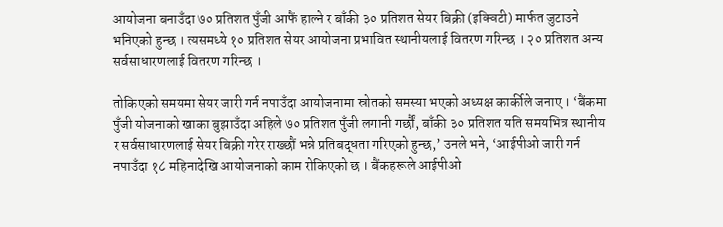आयोजना बनाउँदा ७० प्रतिशत पुँजी आफैं हाल्ने र बाँकी ३० प्रतिशत सेयर बिक्री (इक्विटी) मार्फत जुटाउने भनिएको हुन्छ । त्यसमध्ये १० प्रतिशत सेयर आयोजना प्रभावित स्थानीयलाई वितरण गरिन्छ । २० प्रतिशत अन्य सर्वसाधारणलाई वितरण गरिन्छ ।

तोकिएको समयमा सेयर जारी गर्न नपाउँदा आयोजनामा स्रोतको समस्या भएको अध्यक्ष कार्कीले जनाए । ‘बैंकमा पुँजी योजनाको खाका बुझाउँदा अहिले ७० प्रतिशत पुँजी लगानी गर्छौं, बाँकी ३० प्रतिशत यति समयभित्र स्थानीय र सर्वसाधारणलाई सेयर बिक्री गरेर राख्छौं भन्ने प्रतिबद्धता गरिएको हुन्छ,’ उनले भने, ‘आईपीओ जारी गर्न नपाउँदा १८ महिनादेखि आयोजनाको काम रोकिएको छ । बैंकहरूले आईपीओ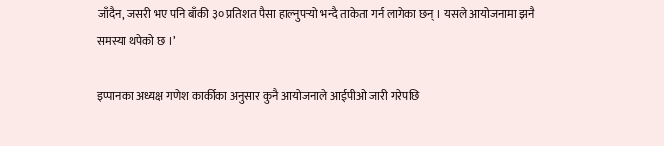जाँदैन, जसरी भए पनि बाँकी ३० प्रतिशत पैसा हाल्नुपर्‍यो भन्दै ताकेता गर्न लागेका छन् । यसले आयोजनामा झनै समस्या थपेको छ ।’

इप्पानका अध्यक्ष गणेश कार्कीका अनुसार कुनै आयोजनाले आईपीओ जारी गरेपछि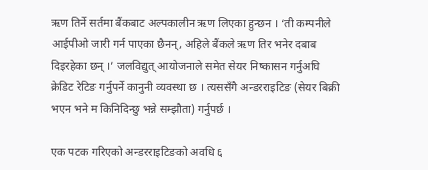ऋण तिर्ने सर्तमा बैंकबाट अल्पकालीन ऋण लिएका हुन्छन । ‘ती कम्पनीले आईपीओ जारी गर्न पाएका छैनन्, अहिले बैंकले ऋण तिर भनेर दबाब दिइरहेका छन् ।’ जलविद्युत् आयोजनाले समेत सेयर निष्कासन गर्नुअघि क्रेडिट रेटिङ गर्नुपर्ने कानुनी व्यवस्था छ । त्यससँगै अन्डरराइटिङ (सेयर बिक्री भएन भने म किनिदिन्छु भन्ने सम्झौता) गर्नुपर्छ ।

एक पटक गरिएको अन्डरराइटिङको अवधि ६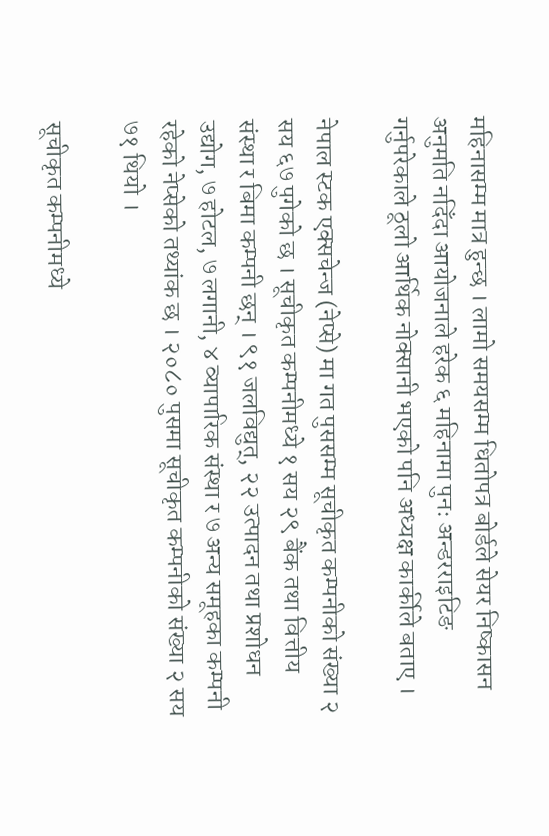महिनासम्म मात्र हुन्छ । लामो समयसम्म धितोपत्र बोर्डले सेयर निष्कासन अनुमति नदिँदा आयोजनाले हरेक ६ महिनामा पुनः अन्डरराइटिङ गर्नुपरेकाले ठूलो आर्थिक नोक्सानी भएको पनि अध्यक्ष कार्कीले बताए ।

नेपाल स्टक एक्सचेन्ज (नेप्से) मा गत पुससम्म सूचीकृत कम्पनीको संख्या २ सय ६७ पुगेको छ । सूचीकृत कम्पनीमध्ये १ सय २९ बैंक तथा वित्तीय संस्था र बिमा कम्पनी छन् । ९१ जलविद्युत्, २२ उत्पादन तथा प्रशोधन उद्योग, ७ होटल, ७ लगानी, ४ व्यापारिक संस्था र ७ अन्य समूहका कम्पनी रहेको नेप्सेको तथ्यांक छ । २०८० पुसमा सूचीकृत कम्पनीको संख्या २ सय ७१ थियो ।

सूचीकृत कम्पनीमध्ये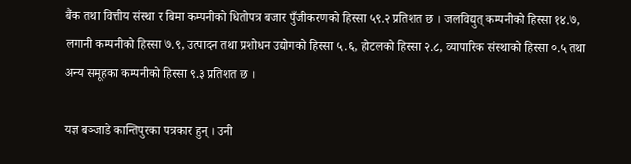बैंक तथा वित्तीय संस्था र बिमा कम्पनीको धितोपत्र बजार पुँजीकरणको हिस्सा ५९.२ प्रतिशत छ । जलविद्युत् कम्पनीको हिस्सा १४.७, लगानी कम्पनीको हिस्सा ७.९, उत्पादन तथा प्रशोधन उद्योगको हिस्सा ५.६, होटलको हिस्सा २.८, व्यापारिक संस्थाको हिस्सा ०.५ तथा अन्य समूहका कम्पनीको हिस्सा ९.३ प्रतिशत छ ।

यज्ञ बञ्जाडे कान्तिपुरका पत्रकार हुन् । उनी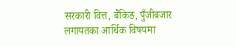सरकारी वित्त, बैंकिङ, पुँजीबजार लगायतका आर्थिक विषयमा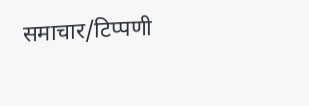समाचार/टिप्पणी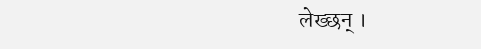लेख्छन् ।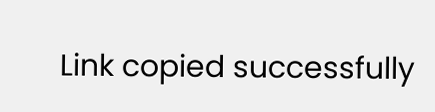Link copied successfully